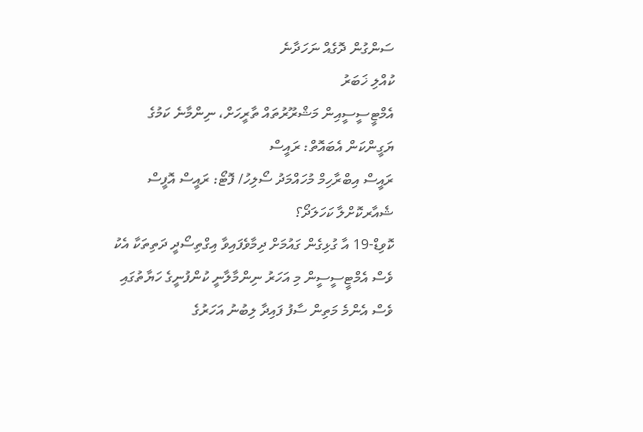ސަންގުން ދޮގެއް ނަހަދާނެ
ކުއްލި ޚަބަރު
އެމްޓީސީސީއިން މަޝްރޫރުތައް ތާރީހަށް، ނިންމާނެ ކަމުގެ ޔަގީންކަން އެބައޮތް: ރައީސް
ރައީސް އިބްރާހިމް މުހައްމަދު ސޯލިހު/ ފޮޓޯ: ރައީސް އޮފީސް
ޝެއާރކޮށްލާ ކަހަލަދޯ؟
ކޮވިޑް-19 އާ ގުޅިގެން ގައުމަށް ދިމާވެފައިވާ އިގްތިސޯދީ ދަތިތަކާ އެކު ވެސް އެމްޓީސީސީން މި އަހަރު ނިންމާލާނީ ކުންފުނީގެ ހަޔާތުގައި ވެސް އެންމެ މަތިން ސާފު ފައިދާ ލިބުނު އަހަރުގެ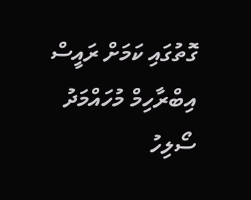ގޮތުގައި ކަމަށް ރައީސް އިބްރާހިމް މުހައްމަދު ސޯލިހު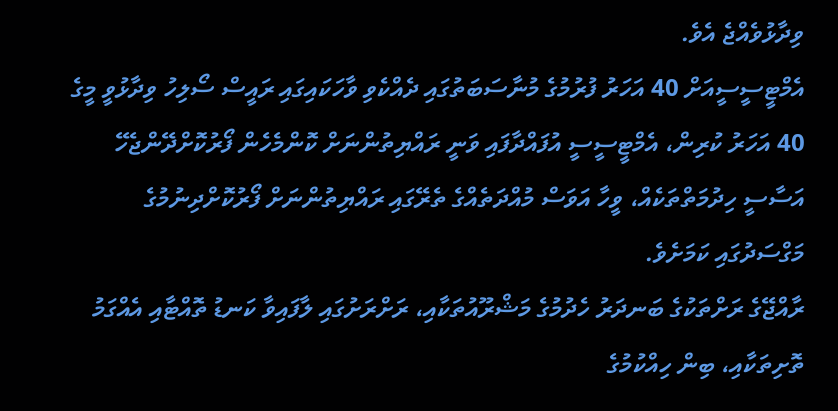ވިދާޅުވެއްޖެ އެވެ.
އެމްޓީސީސީއަށް 40 އަހަރު ފުރުމުގެ މުނާސަބަތުގައި ދެއްކެވި ވާހަކައިގައި ރައީސް ސޯލިހު ވިދާޅުވީ މީގެ 40 އަހަރު ކުރިން، އެމްޓީސީސީ އުފައްދާފައި ވަނީ ރައްޔިތުންނަށް ކޮންމެހެން ފޯރުކޮށްދޭންޖެހޭ އަސާސީ ހިދުމަތްތަކެއް، ވީހާ އަވަސް މުއްދަތެއްގެ ތެރޭގައި ރައްޔިތުންނަށް ފޯރުކޮށްދިނުމުގެ މަގްސަދުގައި ކަމަށެވެ.
ރާއްޖޭގެ ރަށްތަކުގެ ބަނދަރު ހެދުމުގެ މަޝްރޫއުތަކާއި، ރަށްރަށުގައި ލާފައިވާ ކަނޑު ތޮއްޓާއި އެއްގަމު ތޮށިތަކާއި، ބިން ހިއްކުމުގެ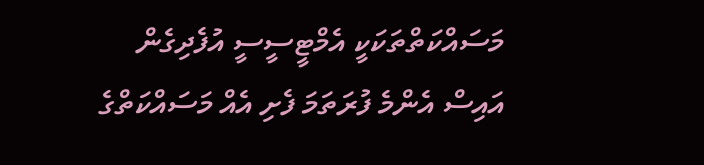މަސައްކަތްތަކަކީ އެމްޓީސީސީ އުފެދިގެން އައިސް އެންމެ ފުރަތަމަ ފެށި އެއް މަސައްކަތްގެ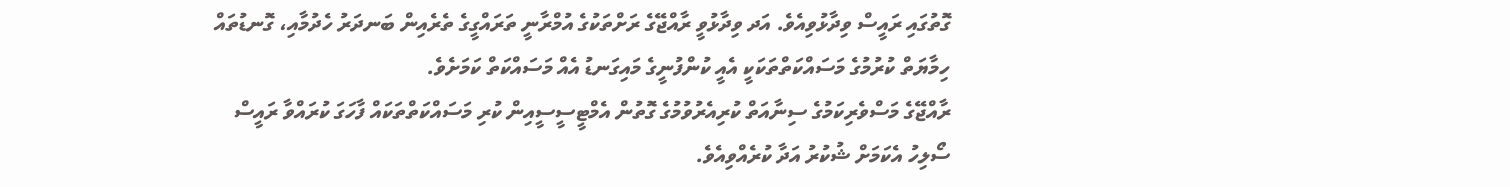ގޮތުގައި ރައީސް ވިދާޅުވިއެވެ. އަދ ވިދާޅުވީ ރާއްޖޭގެ ރަށްތަކުގެ އުމްރާނީ ތަރައްގީގެ ތެރެއިން ބަނދަރު ހެދުމާއި، ގޮނޑުތައް ހިމާޔަތް ކުރުމުގެ މަސައްކަތްތަކަކީ އެއީ ކުންފުނީގެ މައިގަނޑު އެއް މަސައްކަތް ކަމަށެވެ.
ރާއްޖޭގެ މަސްވެރިކަމުގެ ސިނާއަތް ކުރިއެރުވުމުގެ ގޮތުން އެމްޓީސީސީއިން ކުރި މަސައްކަތްތަކައް ފާހަގަ ކުރައްވާ ރައީސް ސޯލިހު އެކަމަށް ޝުކުރު އަދާ ކުރެއްވިއެވެ.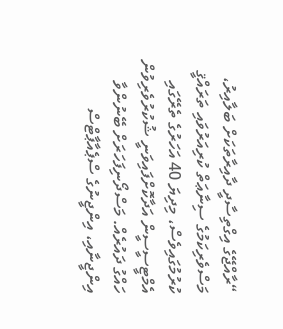“ރާއްޖޭގެ އިގްތިސާދީ ދާއިރާތަކަށް ބަލާއިރު، މަސްވެރިކަމުގެ ސިނާޢަތް ކުރިއަރުވައި ތަރައްޤީ ކުރުމުގައިވެސް، މިދިޔަ 40 އަހަރުގެ ތެރޭގައި އެމްޓީސީސީން އަދާކޮށްފައިވަނީ ޝުކުރުވެރިވުން ހައްގު ދައުރެއް. މަސްދޯނިފަހަރަށް ބޭނުންވާ އިންޖީނާއި، އިންޖީނުގެ ސްޕެއާޕާޓްސް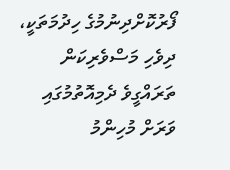ފޯރުކޮށްދިނުމުގެ ހިދުމަތަކީ، ދިވެހި މަސްވެރިކަން ތަރައްގީވެ ދެމިއޮތުމުގައި ވަރަށް މުހިންމު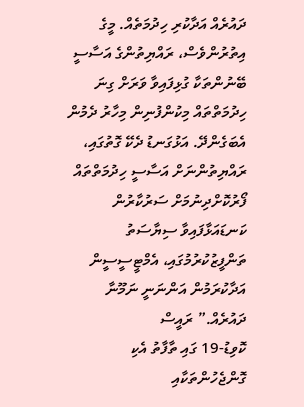ދައުރެއް އަދާކުރި ހިދުމަތެއް. މީގެ އިތުރުންވެސް، ރައްޔިތުންގެ އަސާސީ ބޭނުންތަކާ ގުޅިފައިވާ ވަރަށް ގިނަ ހިދުމަތްތައް މިކުންފުނިން މިހާރު ދެމުން އެބަގެންދޭ. އަޅުގަނޑު ދެކޭ ގޮތުގައި، ރައްޔިތުންނަށް އަސާސީ ހިދުމަތްތައް ފޯރުކޮށްދިނުމަށް ސަރުކާރުން ކަނޑައަޅާފައިވާ ސިޔާސަތު ތަންފީޒުކުރުމުގައި، އެމްޓީސީސީން އަދާކުރަމުން އަންނަނީ ނަމޫނާ ދައުރެއް.” ރައީސް
ކޮވިޑު-19 ގައި ތާފާތު އެކި ގޮންޖެހުންތަކާއި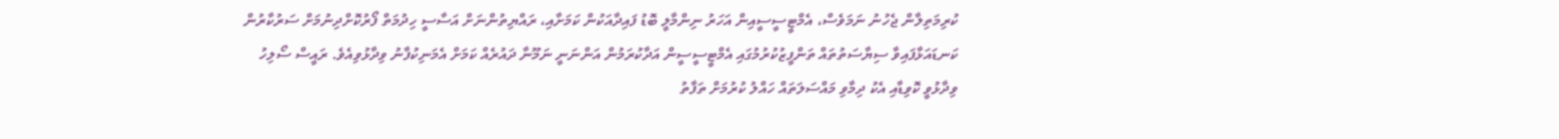ކުރިމަތިލާން ޖެހުނު ނަމަވެސް، އެމްޓީސީސީއިން އަހަރު ނިންމާލީ ބޮޑު ފައިދާއަކުން ކަމަށާއި، ރައްޔިތުންނަށް އަސާސީ ހިދުމަތް ފޯރުކޮށްދިނުމަށް ސަރުކާރުން ކަނޑައަޅާފައިވާ ސިޔާސަތުތައް ތަންފީޒުކުރުމުގައި އެމްޓީސީސީން އަދާކުރަމުން އަންނަނީ ނަމޫނާ ދައުރެއް ކަމަށް އެމަނިކުފާނު ވިދާޅުވިއެވެ. ރައީސް ސޯލިހު ވިދާޅުވީ ކޮވިޑާއި އެކު ދިމާވި މައްސަލަތައް ހައްލު ކުރުމަށް ތަފާތު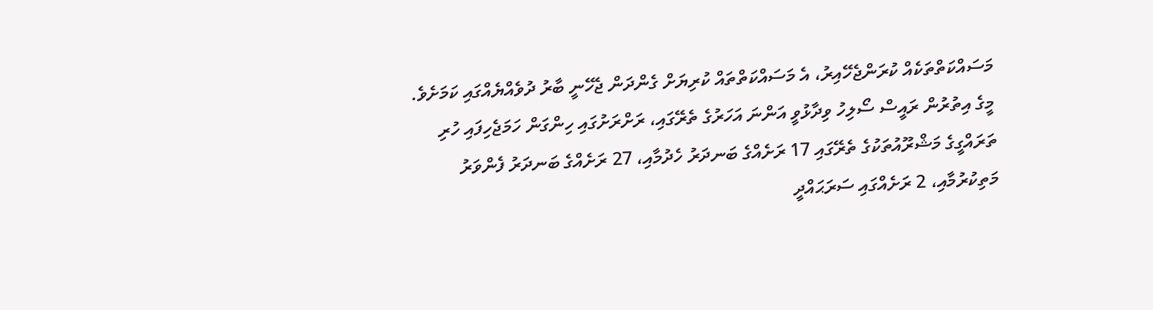މަސައްކަތްތަކެއް ކުރަންޖެހޭއިރު، އެ މަސައްކަތްތައް ކުރިޔަށް ގެންދަން ޖެހޭނީ ބާރު ދުވެއްޔެއްގައި ކަމަށެވެ.
މީގެ އިތުރުން ރައީސް ސޯލިހު ވިދާޅުވީ އަންނަ އަހަރުގެ ތެރޭގައި، ރަށްރަށުގައި ހިންގަން ހަމަޖެހިފައި ހުރި ތަރައްގީގެ މަޝްރޫއުތަކުގެ ތެރޭގައި 17 ރަށެއްގެ ބަނދަރު ހެދުމާއި، 27 ރަށެއްގެ ބަނދަރު ފެންވަރު މަތިކުރުމާއި، 2 ރަށެއްގައި ސަރަޙައްދީ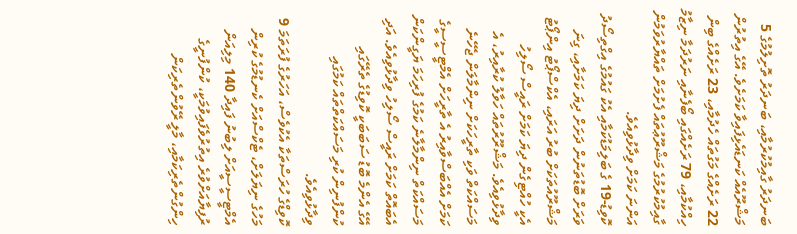ބަނދަރު ގާއިމުކުރުމާއި، ބަނދަރު ތޮށިލުމުގެ 5 މަޝްރޫއެއް ކަނޑައެޅިފައިވާ ކަމަށެވެ. އޭގެ އިތުރުން 22 ރަށެއްގެ މަގުތައް ހެދުމާއި، 23 ރަށެއްގެ ބިން ހިއްކުމާއި، 79 ރަށެއްގައި ބޯފެނާއި ނަރުދަމާ ނިޒާމު ގާއިމުކުރުމުގެ މަޝްރޫޢުތައް ފެށުމަށް ތައްޔާރުވަމުން އަންނަ ކަމަށް ވިދާޅުވިއެވެ.
ކޮވިޑު-19 ގެ ބަލިމަޑުކަމާއި އެކު ގައުމުގެ އިގްތިސޯދު ވަރަށް ބޮޑުތަނުން ދަށަށް ދިޔަ ކަމަށާއި، ގިނަ މަޝްރޫއުތަކަށް ބުރު އަރައި، އެކްސްޕޯޓު އިންޕޯޓު އެކީ ހުއްޓިގެން ދިޔަ ކަމަށް ރައީސް ސޯލިހު ވިދާޅުވިއެވެ. މަޝްރޫރުތައް ހަވާލު ކުރާއިރު، އެ މަސައްކަތް ވަކި ތާރީހަކަށް ނިންމާލަން ޖެހޭނެ ކަމަށް އެއްބަސްވާއިރު އެ ތާރީހަށް އެމްޓީސީސީގެ މަސައްކަތް ނިންމާލާނެ ކަމުގެ ފުރިހަމަ ޔަގީންކަން އެބައޮތް ކަމަށް ރައީސް ސޯލިހު ވިދާޅުވިއެވެ. އަދި އޭގެ އެންމެ ބޮޑު ސަބަބަކީ ކޮވިޑުގެ ތެރޭގައި ކުންފުނިން ކުރި މަސައްކަތްތައް ކަމުގައި ވިދާޅުވިއެވެ.
ކޮވިޑްގެ ހުރަސްތަކާ އެކުވެސް، އަހަރުގެ ފުރަތަމަ 9 މަހުގެ ނިޔަލަށް، ޓެކްސްއަށް ކެނޑުމުގެ ކުރިން އެމްޓީސީސީއަށް ލިބުނު ފައިދާ 140 މިލިއަން ރުފިޔާއަށްވުރެ އިތުރުވެފައިވުމަކީ، ކުންފުނީގެ ހިންގުންތެރިކަމާއި، މާލީ ރޭވުންތެރިކަން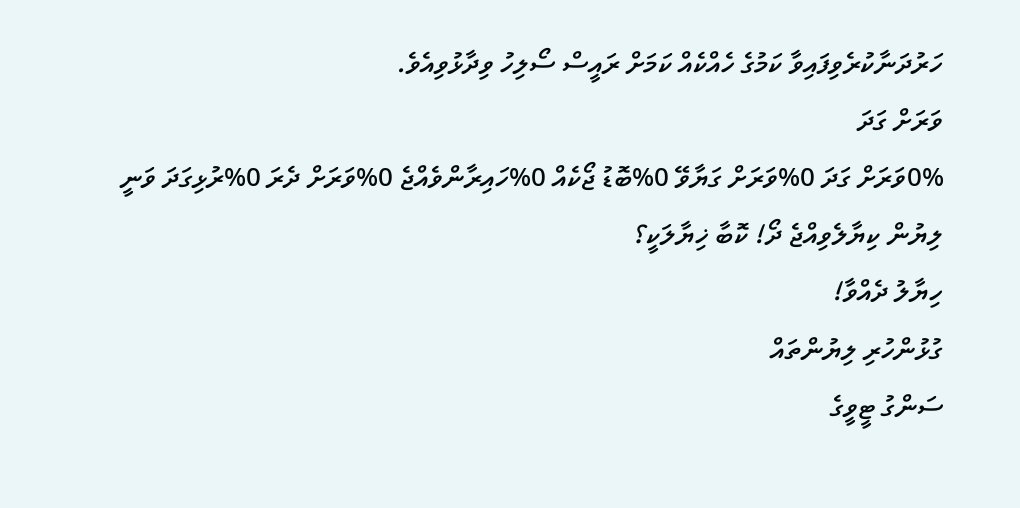ހަރުދަނާކުރެވިފައިވާ ކަމުގެ ހެއްކެއް ކަމަށް ރައީސް ސޯލިހު ވިދާޅުވިއެވެ.
ވަރަށް ގަދަ
0%ވަރަށް ގަދަ 0%ވަރަށް ގަޔާވޭ 0%ބޮޑު ޖޯކެއް 0%ހައިރާންވެއްޖެ 0%ވަރަށް ދެރަ 0%ރުޅިގަދަ ވަނީ
ލިޔުން ކިޔާލެވިއްޖެ ދޯ! ކޮބާ ޚިޔާލަކީ؟
ހިޔާލު ދެއްވާ!
ގުޅުންހުރި ލިޔުންތައް
ސަންގު ޓީވީގެ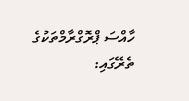ހާއްސަ ޕްރޮގްރާމްތަކުގެ ތެރޭގައި: